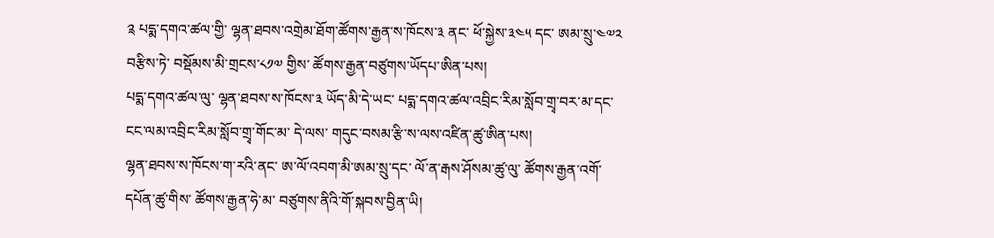༉ པདྨ་དགའ་ཚལ་གྱི་ ལྷན་ཐབས་འགྲེམ་ཐོག་ཚོགས་རྒྱན་ས་ཁོངས་༣ ནང་ ཕོ་སྐྱེས་༣༤༥ དང་ ཨམ་སྲུ་༤༧༢ བརྩིས་ཏེ་ བསྡོམས་མི་གྲངས་༨༡༧ གྱིས་ ཚོགས་རྒྱན་བཙུགས་ཡོདཔ་ཨིན་པས།
པདྨ་དགའ་ཚལ་ལུ་ ལྷན་ཐབས་ས་ཁོངས་༣ ཡོད་མི་དེ་ཡང་ པདྨ་དགའ་ཚལ་འབྲིང་རིམ་སློབ་གྲྭ་བར་མ་དང་ ངང་ལམ་འབྲིང་རིམ་སློབ་གྲྭ་གོང་མ་ དེ་ལས་ གདུང་བསམ་རྩི་ས་ལས་འཛིན་ཚུ་ཨིན་པས།
ལྷན་ཐབས་ས་ཁོངས་ག་རའི་ནང་ ཨ་ལོ་འབག་མི་ཨམ་སྲུ་དང་ ལོ་ན་རྒས་ཤོསམ་ཚུ་ལུ་ ཚོགས་རྒྱན་འགོ་དཔོན་ཚུ་གིས་ ཚོགས་རྒྱན་ཧེ་མ་ བཙུགས་ནིའི་གོ་སྐབས་བྱིན་ཡི།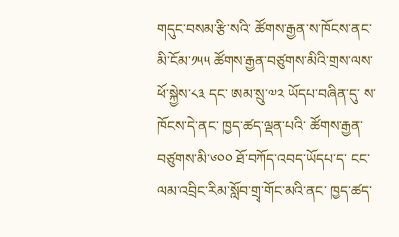གདུང་བསམ་རྩི་སའི་ ཚོགས་རྒྱན་ས་ཁོངས་ནང་ མི་ངོམ་༡༥༥ ཚོགས་རྒྱན་བཙུགས་མིའི་གྲས་ལས་ ཕོ་སྐྱེས་༨༣ དང་ ཨམ་སྲུ་༧༢ ཡོདཔ་བཞིན་དུ་ ས་ཁོངས་དེ་ནང་ ཁྱད་ཚད་ལྡན་པའི་ ཚོགས་རྒྱན་བཙུགས་མི་༦༠༠ ཐོ་བཀོད་འབད་ཡོདཔ་ད་ ངང་ལམ་འབྲིང་རིམ་སློབ་གྲྭ་གོང་མའི་ནང་ ཁྱད་ཚད་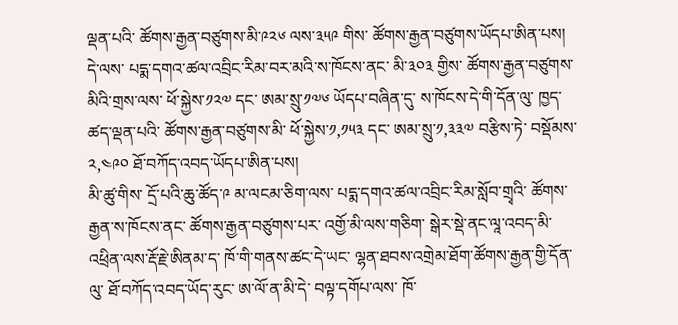ལྡན་པའི་ ཚོགས་རྒྱན་བཙུགས་མི་༩༢༦ ལས་༣༥༩ གིས་ ཚོགས་རྒྱན་བཙུགས་ཡོདཔ་ཨིན་པས།
དེ་ལས་ པདྨ་དགའ་ཚལ་འབྲིང་རིམ་བར་མའི་ས་ཁོངས་ནང་ མི་༣༠༣ གྱིས་ ཚོགས་རྒྱན་བཙུགས་མིའི་གྲས་ལས་ ཕོ་སྐྱེས་༡༢༧ དང་ ཨམ་སྲུ་༡༧༦ ཡོདཔ་བཞིན་དུ་ ས་ཁོངས་དེ་གི་དོན་ལུ་ ཁྱད་ཚད་ལྡན་པའི་ ཚོགས་རྒྱན་བཙུགས་མི་ ཕོ་སྐྱེས་༡,༡༥༣ དང་ ཨམ་སྲུ་༡,༣༣༧ བརྩིས་ཏེ་ བསྡོམས་༢,༤༩༠ ཐོ་བཀོད་འབད་ཡོདཔ་ཨིན་པས།
མི་ཚུ་གིས་ དྲོ་པའི་ཆུ་ཚོད་༩ མ་ལངམ་ཅིག་ལས་ པདྨ་དགའ་ཚལ་འབྲིང་རིམ་སློབ་གྲྭའི་ ཚོགས་རྒྱན་ས་ཁོངས་ནང་ ཚོགས་རྒྱན་བཙུགས་པར་ འགྱོ་མི་ལས་གཅིག་ སྒེར་སྡེ་ནང་ལཱ་འབད་མི་ འཕྲིན་ལས་རྡོ་རྗེ་ཨིནམ་ད་ ཁོ་གི་གནས་ཚང་དེ་ཡང་ ལྷན་ཐབས་འགྲེམ་ཐོག་ཚོགས་རྒྱན་གྱི་དོན་ལུ་ ཐོ་བཀོད་འབད་ཡོད་རུང་ ཨ་ལོ་ན་མི་དེ་ བལྟ་དགོཔ་ལས་ ཁོ་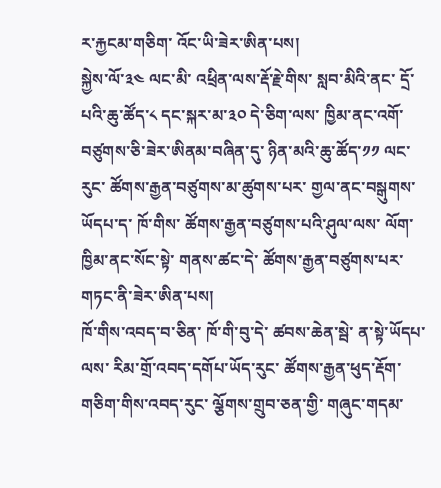ར་རྐྱངམ་གཅིག་ འོང་ཡི་ཟེར་ཨིན་པས།
སྐྱེས་ལོ་༣༤ ལང་མི་ འཕྲིན་ལས་རྡོ་རྗེ་གིས་ སླབ་མིའི་ནང་ དྲོ་པའི་ཆུ་ཚོད་༨ དང་སྐར་མ་༣༠ དེ་ཅིག་ལས་ ཁྱིམ་ནང་འགོ་བཙུགས་ཅི་ཟེར་ཨིནམ་བཞིན་དུ་ ཉིན་མའི་ཆུ་ཚོད་༡༡ ལང་རུང་ ཚོགས་རྒྱན་བཙུགས་མ་ཚུགས་པར་ གྱལ་ནང་བསྒུགས་ཡོདཔ་ད་ ཁོ་གིས་ ཚོགས་རྒྱན་བཙུགས་པའི་ཤུལ་ལས་ ལོག་ཁྱིམ་ནང་སོང་སྟེ་ གནས་ཚང་དེ་ ཚོགས་རྒྱན་བཙུགས་པར་ གཏང་ནི་ཟེར་ཨིན་པས།
ཁོ་གིས་འབད་བ་ཅིན་ ཁོ་གི་བུ་དེ་ ཚབས་ཆེན་སྦེ་ ན་སྟེ་ཡོདཔ་ལས་ རིམ་གྲོ་འབད་དགོཔ་ཡོད་རུང་ ཚོགས་རྒྱན་ཕུད་རྡོག་གཅིག་གིས་འབད་རུང་ ལྕོགས་གྲུབ་ཅན་གྱི་ གཞུང་གདམ་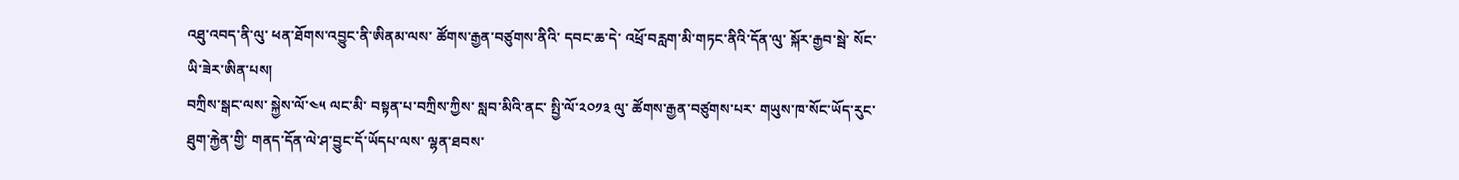འཐུ་འབད་ནི་ལུ་ ཕན་ཐོགས་འབྱུང་ནི་ཨིནམ་ལས་ ཚོགས་རྒྱན་བཙུགས་ནིའི་ དབང་ཆ་དེ་ འཕྲོ་བརླག་མི་གཏང་ནིའི་དོན་ལུ་ སྐོར་རྒྱབ་སྦེ་ སོང་ཡི་ཟེར་ཨིན་པས།
བཀྲིས་སྒང་ལས་ སྐྱེས་ལོ་༤༥ ལང་མི་ བསྟན་པ་བཀྲིས་ཀྱིས་ སླབ་མིའི་ནང་ སྤྱི་ལོ་༢༠༡༣ ལུ་ ཚོགས་རྒྱན་བཙུགས་པར་ གཡུས་ཁ་སོང་ཡོད་རུང་ ཐུག་རྐྱེན་གྱི་ གནད་དོན་ལེ་ཤ་བྱུང་དོ་ཡོདཔ་ལས་ ལྷན་ཐབས་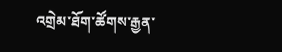འགྲེམ་ཐོག་ཚོགས་རྒྱན་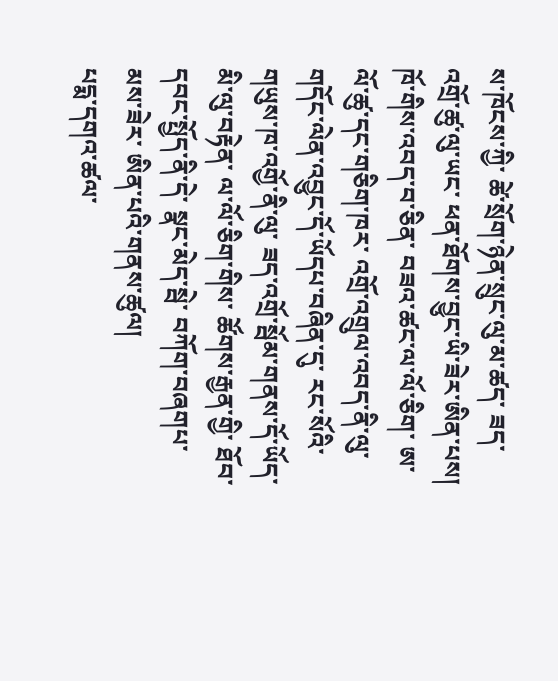ས་ཁོངས་ཀྱི་ ཚེ་སྲོག་ཉེན་སྲུང་ལུ་མ་ཚད་ ཟད་འགྲོ་ཚུ་ལུ་ཡང་ ཕན་ཐོགས་བྱུང་ཡི་ཟེར་ཨིན་པས།
ཁོ་གིས་འབད་བ་ཅིན་ བཟའ་ཚང་ལ་ལོ་ཅིག་ ཨ་ལོ་ཚུ་དང་གཅིག་ཁར་ འགྲོ་འགྲུལ་འབད་ནི་ལུ་ གདོང་ལེན་འབྱུང་དོ་ཡོདཔ་བཞིན་དུ་ རང་སོའི་གཡུས་ཁ་འགྱོ་ནི་ལུ་ ཟད་འགྲོ་སྦོམ་གནས་དོ་ཡོད་མི་ལུ་བརྟེན་ ལ་ལོ་ཅིག་གིས་ ཚོགས་རྒྱན་གྱི་ ཐོབ་དབང་སྤྱོད་ནི་དེ་ སྣང་མེད་སྦེ་ བཀོག་བཞགཔ་མས་ཟེར་ ཨིན་པའི་གནས་ཚུལ།
པདྨ་དགའ་ཚལ་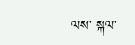ལས་ སྐལ་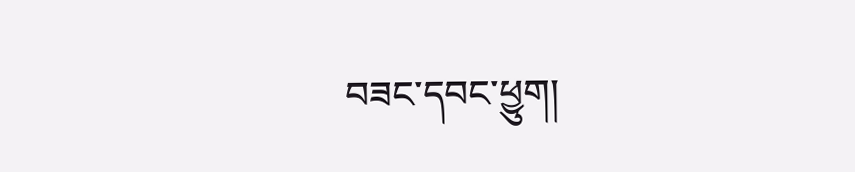བཟང་དབང་ཕྱུག།